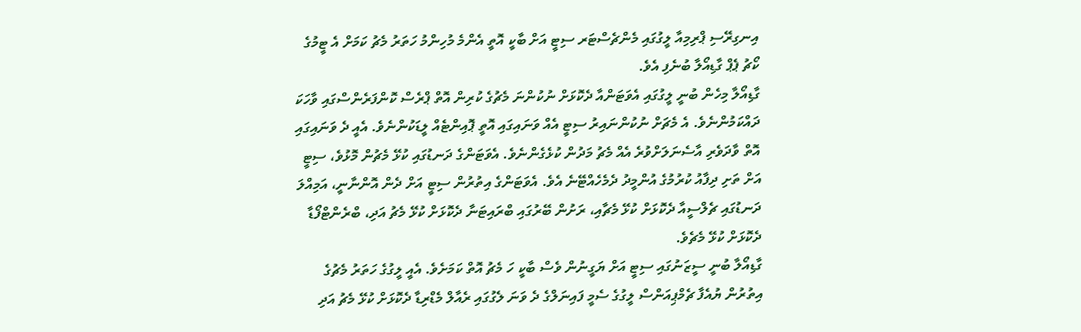އިނގިރޭސި ޕްރިމިއާ ލީގުގައި މެންޗެސްޓަރ ސިޓީ އަށް ބާކީ އޮތީ އެންމެ މުހިންމު ހަތަރު މެޗު ކަމަށް އެ ޓީމުގެ ކޯޗު ޕެޕް ގާޑިއޯލާ ބުނެފި އެވެ.
ގާޑިއޯލާ މިހެން ބުނީ ލީގުގައި އެވަޓަންއާ ދެކޮޅަށް ނުކުންނަ މެޗުގެ ކުރިން އޮތް ޕްރެސް ކޮންފަރެންސްގައި ވާހަކަ ދައްކަމުންނެވެ. އެ މެޗަށް ނުކުންނައިރު ސިޓީ އެއް ވަނައިގައި އޮތީ ޕޮއިންޓެއް ލީޑަކުންނެވެ. އެއީ ދެ ވަނައިގައި އޮތް ވާދަވެރި އާސެނަލަށްވުރެ އެއް މެޗު މަދުން ކުޅެގެންނެވެ. އެވަޓަންގެ ދަނޑުގައި ކުޅޭ މެޗުން މޮޅުވެ، ސިޓީ އަށް ތަށި ދިފާއު ކުރުމުގެ އުންމީދު ދެމެހެއްޓޭނެ އެވެ. އެވަޓަންގެ އިތުރުން ސިޓީ އަށް ދެން އޮންނާނީ، އަމިއްލަ ދަނޑުގައި ޗެލްސީއާ ދެކޮޅަށް ކުޅޭ މެޗާއި، ރަށުން ބޭރުގައި ބްރައިޓަނާ ދެކޮޅަށް ކުޅޭ މެޗު އަދި، ބްރެންޓްފޯޑާ ދެކޮޅަށް ކުޅޭ މެޗެވެ.
ގާޑިއޯލާ ބުނީ ސީޒަނުގައި ސިޓީ އަށް ޔަގީނުން ވެސް ބާކީ ހަ މެޗު އޮތް ކަމަށެވެ. އެއީ ލީގުގެ ހަތަރު މެޗުގެ އިތުރުން ޔުއެފާ ޗެމްޕިއަންސް ލީގުގެ ސެމީ ފައިނަލްގެ ދެ ވަނަ ލެގުގައި ރެއާލް މެޑްރިޑާ ދެކޮޅަށް ކުޅޭ މެޗު އަދި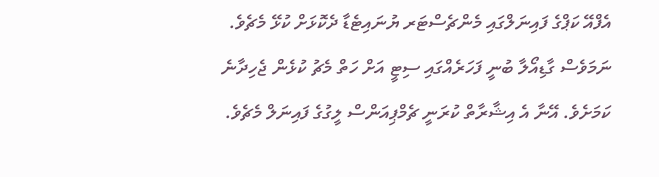އެފްއޭ ކަޕްގެ ފައިނަލްގައި މެންޗެސްޓަރ ޔުނައިޓެޑާ ދެކޮޅަށް ކުޅޭ މެޗެވެ. ނަމަވެސް ގާޑިއޯލާ ބުނީ ފަހަރެއްގައި ސިޓީ އަށް ހަތް މެޗު ކުޅެން ޖެހިދާނެ ކަމަށެވެ. އޭނާ އެ އިޝާރާތް ކުރަނީ ޗެމްޕިއަންސް ލީގުގެ ފައިނަލް މެޗެވެ.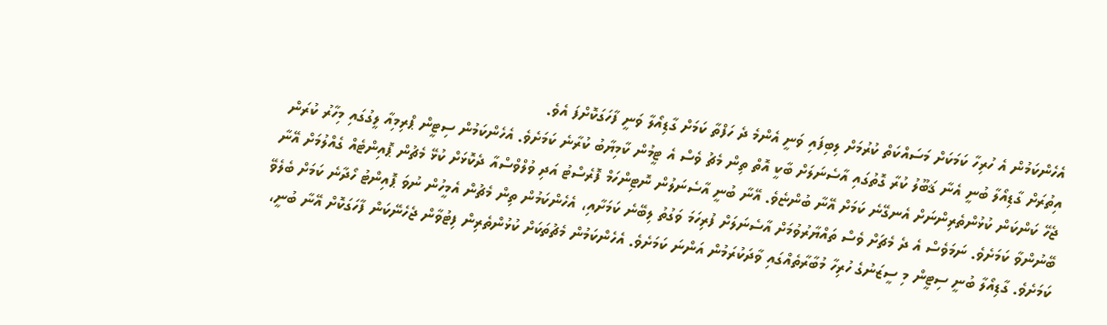އެހެންކަމުން އެ ހުރިހާ ކަމަކަށް މަސައްކަތް ކުރުމަށް ލިބިފައި ވަނީ އެންމެ ދެ ހަފްތާ ކަމަށް ގާޑިއޯލާ ވަނީ ފާހަގަކޮށްފަ އެވެ.
އިތުރަށް ގާޑިއޯލާ ބުނީ އެނާ ޤަބޫލު ކުރާ ގޮތުގައި އާސެނަލަށް ބާކީ އޮތް ތިން މެޗު ވެސް އެ ޓީމުން ކާމިޔާބު ކުރާނެ ކަމަށެވެ. އެހެންކަމުން ސިޓީން ޕްރިމިއާ ލީގުގައި މިހާރު ކުރަން ޖެހޭ ކަންކަން ކުޅުންތެރިންނަށް އެނގޭނެ ކަމަށް އޭނާ ބުންޏެވެ. އޭނާ ބުނީ އާސެނަލުން ނޮޓިންހަމް ފޮރެސްޓު އަދި ވުލްވްސްއާ ދެކޮޅަށް ކުޅޭ މެޗުން ޕޮއިންޓެއް ގެއްލުމަށް އޭނާ ބޭނުންވާ ކަމަށެވެ. ނަމަވެސް އެ ދެ މެޗަށް ވެސް ތައްޔާރުވުމަށް އާސެނަލަށް ފުރިހަމަ ވަގުތު ލިބޭނެ ކަމަށާއި، އެހެންކަމުން ތިން މެޗުން އެމީހުން ނުވަ ޕޮއިންޓު ހޯދާނެ ކަމަށް ބެލެވޭ ކަމަށެވެ. ގާޑިއޯލާ ބުނީ ސިޓީން މި ސީޒަނުގެ ހުރިހާ މުބާރާތެއްގައި ވާދަކުރަމުން އަންނަ ކަމަށެވެ. އެހެންކަމުން މެޗުތަކަށް ކުޅުންތެރިން ފިޓުވާން ޖެހެނޭކަން ފާހަގަކޮށް އޭނާ ބުނީ،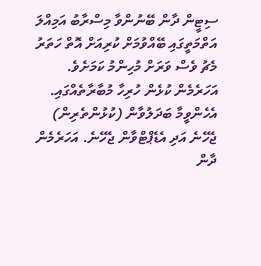ސިޓީން ދާން ބޭނުންވާ މިސްރާބު އަމިއްލަ އަތްމަތީގައި ބޭއްވުމަށް ކުރިއަށް އޮތް ހަތަރު މެޗު ވެސް ވަރަށް މުހިންމު ކަމަށެވެ.
އަހަރެމެން ކުޅެން ހުރިހާ މުބާރާތެއްގައި. އެހެންވީމާ ބަދަލުވާން (ކުޅުންތެރިން) ޖެހޭނެ އަދި އެޑެޕްޓްވާން ޖެހޭނެ. އަހަރެމެން ދާން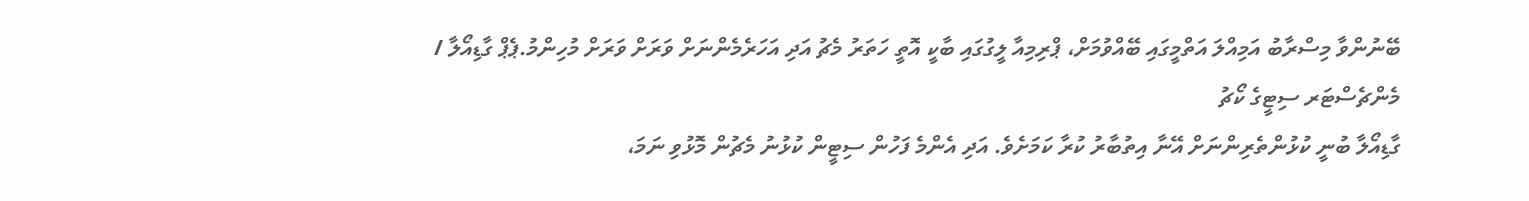ބޭނުންވާ މިސްރާބު އަމިއްލަ އަތްމީގައި ބޭއްވުމަށް، ޕްރިމިއާ ލީގުގައި ބާކީ އޮތީ ހަތަރު މެޗު އަދި އަހަރެމެންނަށް ވަރަށް ވަރަށް މުހިންމު.ޕެޕް ގާޑިއޯލާ / މެންޗެސްޓަރ ސިޓީގެ ކޯޗު
ގާޑިއޯލާ ބުނީ ކުޅުންތެރިންނަށް އޭނާ އިތުބާރު ކުރާ ކަމަށެވެ. އަދި އެންމެ ފަހުން ސިޓީން ކުޅުނު މެޗުން މޮޅުވި ނަމަ،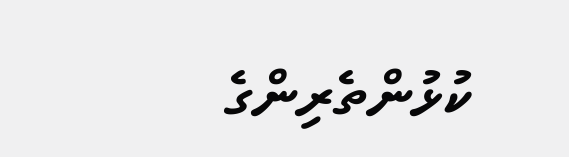ކުޅުންތެރިންގެ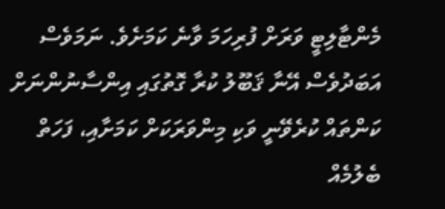މެންޓާލިޓީ ވަރަށް ފުރިހަމަ ވާނެ ކަމަށެވެ. ނަމަވެސް އަބަދުވެސް އޭނާ ޤަބޫލު ކުރާ ގޮތުގައި އިންސާނުންނަށް ކަންތައް ކުރެވޭނީ ވަކި މިންވަރަކަށް ކަމަށާއި، ފަހަތް ބެލުމެއް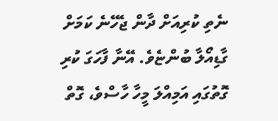ނެތި ކުރިއަށް ދާން ޖެހޭނެ ކަމަށް ގާޑިއޯލާ ބުންޏެވެ. އޭނާ ފާހަގަ ކުރި ގޮތުގައި އަމިއްލަ މީހާ ހާސްވެ، ގޮތް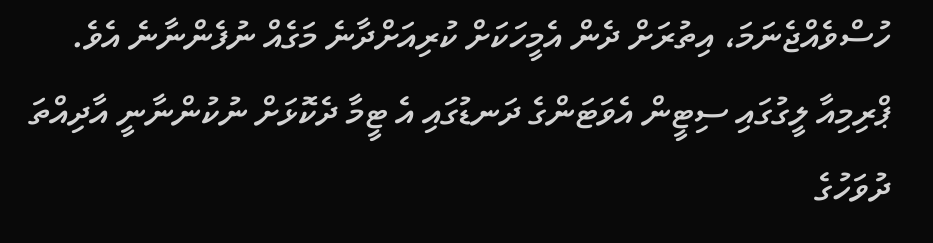ހުސްވެއްޖެނަމަ، އިތުރަށް ދެން އެމީހަކަށް ކުރިއަށްދާނެ މަގެއް ނުފެންނާނެ އެވެ.
ޕްރިމިއާ ލީގުގައި ސިޓީން އެވަޓަންގެ ދަނޑުގައި އެ ޓީމާ ދެކޮޅަށް ނުކުންނާނީ އާދިއްތަ ދުވަހުގެ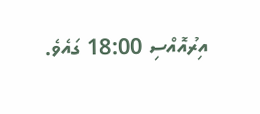އިރުއޮއްސި 18:00 ގައެވެ.